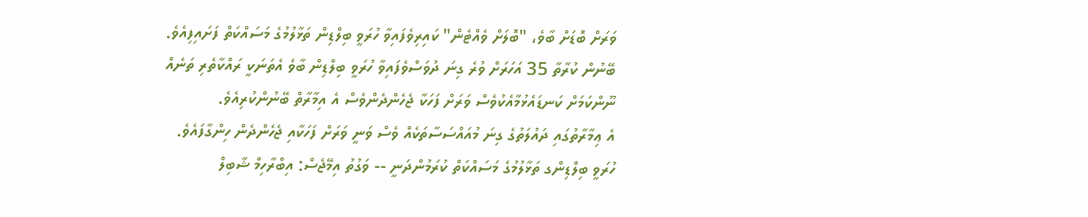ވަރަށް ބޮޑަށް ބާވެ، "ބޮލަށް ވެއްޓެން" ކައިރިވެފައިވާ ހުރަވީ ބިލްޑިން ތަޅާލުމުގެ މަސައްކަތް ފަށައިފިއެވެ.
ބޭނުން ކުރާތާ 35 އަހަރަށް ވުރެ ގިނަ ދުވަސްވެފައިވާ ހުރަވީ ބިލްޑިން ބާވެ އެތަނަކީ ރައްކާތެރި ތަނެއް ނޫންކަމަށް ކަނޑައެޅުމާއެކުވެސް ވަރަށް ފަހަކާ ޖެހެންދެންވެސް އެ އިމާރާތް ބޭނުންކުރިއެވެ.
އެ ޢިމާރާތުގައި ދައުލަތުގެ ގިނަ މުއައްސަސާތަކެއް ވެސް ވަނީ ވަރަށް ފަހަކާއި ޖެހެންދެން ހިންގާފައެވެ.
ހުރަވީ ބިލްޑިންގ ތަޅާލުމުގެ މަސައްކަތް ކުރަމުންދަނީ -- ވަގުތު އިމޭޖެސް: އިބްރާހިމް ޝާބިލް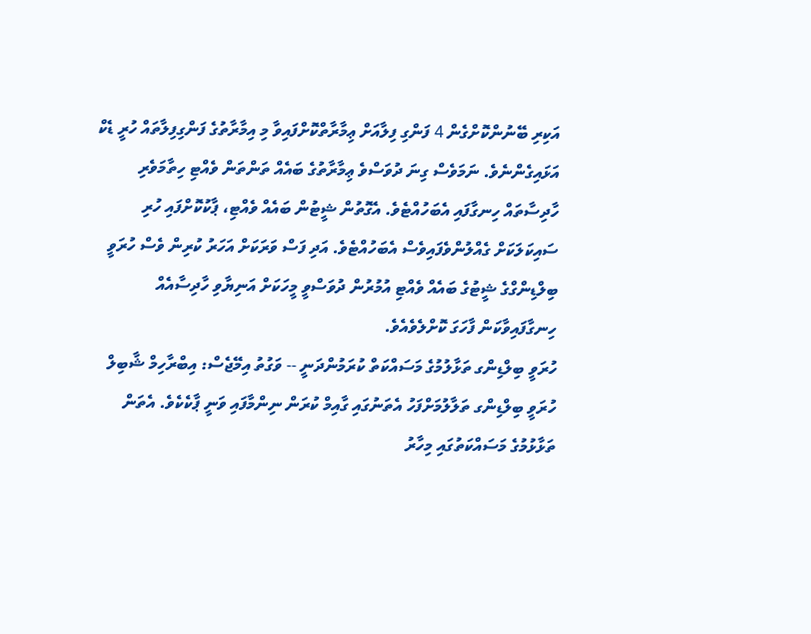އަކިރި ބޭނުންކޮށްގެން 4 ފަންގި ފިލާއަށް ޢިމާރާތްކޮށްފައިވާ މި އިމާރާތުގެ ފަންގިފިލާތައް ހުރީ ޑެކް އަޅައިގެންނެވެ. ނަމަވެސް ގިނަ ދުވަސްވެ ޢިމާރާތުގެ ބައެއް ތަންތަން ވެއްޓި ހިތާމަވެރި ހާދިސާތައް ހިނގާފައި އެބަހުއްޓެވެ. އެގޮތުން ޝީޓުން ބައެއް ވެއްޓި، ޕާކުކޮށްފައި ހުރި ސައިކަލަކަށް ގެއްލުންވެފައިވެސް އެބަހުއްޓެވެ. އަދި ފަސް ވަރަކަށް އަހަރު ކުރިން ވެސް ހުރަވީ ބިލްޑިންގްގެ ޝީޓުގެ ބައެއް ވެއްޓި އުމުރުން ދުވަސްވީ މީހަކަށް އަނިޔާވި ހާދިސާއެއް ހިނގާފައިވާކަން ފާހަގަ ކޮށްލެވެއެވެ.
ހުރަވީ ބިލްޑިންގ ތަޅާލުމުގެ މަސައްކަތް ކުރަމުންދަނީ -- ވަގުތު އިމޭޖެސް: އިބްރާހިމް ޝާބިލް
ހުރަވީ ބިލްޑިންގ ތަލާލުމަށްފަހު އެތަނުގައި ގާއިމް ކުރަން ނިންމާފައި ވަނީ ޕާކެކެވެ. އެތަން ތަޅާޅުމުގެ މަސައްކަތުގައި މިހާރު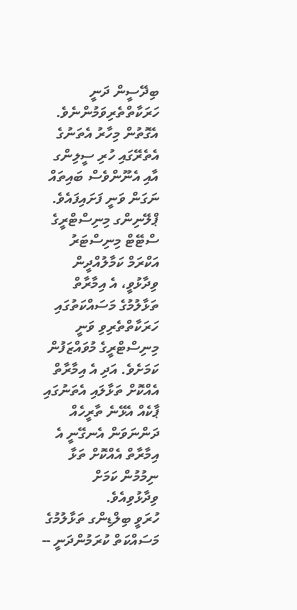ބިދޭސީން ދަނީ ހަރަކާތްތެރިވަމުންނެވެ. އެގޮތުން މިހާރު އެތަނުގެ އެތެރޭގައި ހުރި ސީލިންގ އާއި އެނޫންވެސް ބައިތައް ނަގަން ވަނީ ފަށައިފައެވެ.
ޕްލޭނިންގ މިނިސްޓްރީގެ ސްޓޭޓް މިނިސްޓަރު އަކްރަމް ކަމާލުއްދީން ވިދާޅުވީ، އެ އިމާރާތް ތަޅާލުމުގެ މަސައްކަތުގައި ހަރަކާތްތެރިވި ވަނީ މިނިސްޓްރީގެ މުވައްޒަފުން ކަމަށެވެ. އަދި އެ އިމާރާތް އެއްކޮށް ތަޅާލައި އެތަނުގައި ޕާކެއް އެޅޭނެ ތާރީހެއް ދަންނަވަން އެނގޭނީ އެ އިމާރާތް އެއްކޮށް ތަޅާ ނިމުމުން ކަމަށް ވިދާޅުވިއެވެ.
ހުރަވީ ބިލްޑިންގ ތަޅާލުމުގެ މަސައްކަތް ކުރަމުންދަނީ --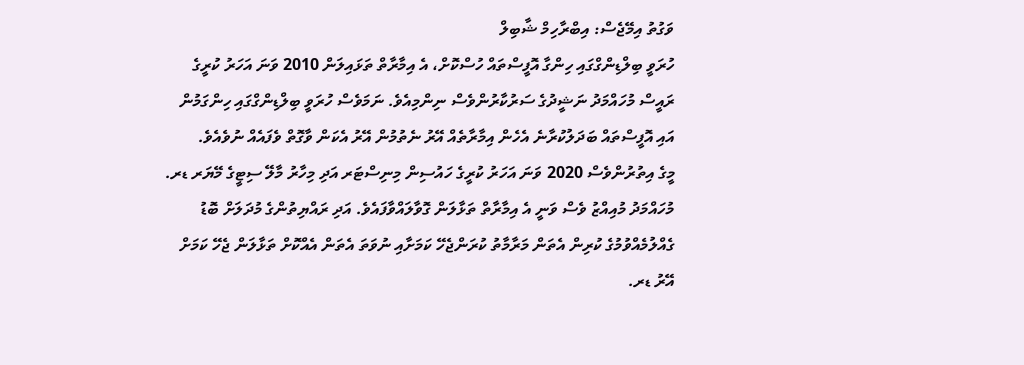ވަގުތު އިމޭޖެސް: އިބްރާހިމް ޝާބިލް
ހުރަވީ ބިލްޑިންގްގައި ހިންގާ އޮފީސްތައް ހުސްކޮށް، އެ އިމާރާތް ތަޅައިލަން 2010 ވަނަ އަހަރު ކުރީގެ ރައީސް މުހައްމަދު ނަޝީދުގެ ސަރުކާރުންވެސް ނިންމިއެވެ. ނަމަވެސް ހުރަވީ ބިލްޑިންގްގައި ހިންގަމުން އައި އޮފީސްތައް ބަދަލުކުރާނެ އެހެން އިމާރާތެއް އޭރު ނެތުމުން އޭރު އެކަން ވާގޮތް ވެފައެއް ނުވެއެވެ.
މީގެ އިތުރުންވެސް 2020 ވަނަ އަހަރު ކުރީގެ ހައުސިން މިނިސްޓަރ އަދި މިހާރު މާލޭ ސިޓީގެ މޭޔަރ ޑރ. މުހައްމަދު މުއިއްޒު ވެސް ވަނީ އެ އިމާރާތް ތަޅާލަން ގޮވާލައްވާފައެވެ. އަދި ރައްޔިތުންގެ މުދަލަށް ބޮޑު ގެއްލުމެއްވުމުގެ ކުރިން އެތަން މަރާމާތު ކުރަންޖެހޭ ކަމަށާއި ނުވަތަ އެތަން އެއްކޮށް ތަޅާލަން ޖެހޭ ކަމަށް އޭރު ޑރ.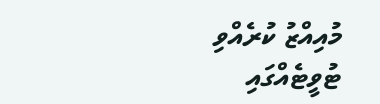މުއިއްޒު ކުރެއްވި ޓުވީޓެއްގައި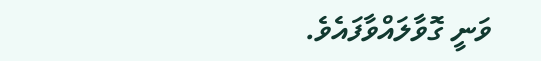ވަނީ ގޮވާލައްވާފައެވެ.